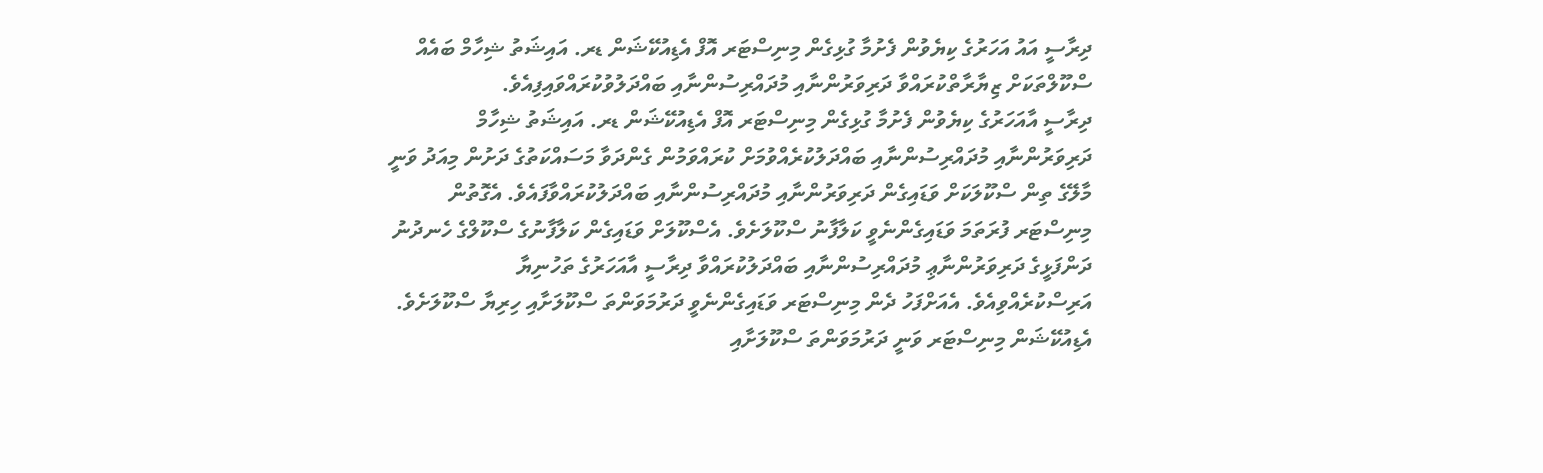ދިރާސީ އައު އަހަރުގެ ކިޔެވުން ފެށުމާ ގުޅިގެން މިނިސްޓަރ އޮފް އެޑިއުކޭޝަން ޑރ. އައިޝަތު ޝިހާމް ބައެއް ސްކޫލްތަކަށް ޒިޔާރާތްކުރައްވާ ދަރިވަރުންނާއި މުދައްރިސުންނާއި ބައްދަލުވުކުރައްވައިފިއެވެ.
ދިރާސީ އާއަހަރުގެ ކިޔެވުން ފެށުމާ ގުޅިގެން މިނިސްޓަރ އޮފް އެޑިއުކޭޝަން ޑރ. އައިޝަތު ޝިހާމް ދަރިވަރުންނާއި މުދައްރިސުންނާއި ބައްދަލުކުރެއްވުމަށް ކުރައްވަމުން ގެންދަވާ މަސައްކަތުގެ ދަށުން މިއަދު ވަނީ މާލޭގެ ތިން ސްކޫލަކަށް ވަޑައިގެން ދަރިވަރުންނާއި މުދައްރިސުންނާއި ބައްދަލުކުރައްވާފައެވެ. އެގޮތުން މިނިސްޓަރ ފުރަތަމަ ވަޑައިގެންނެވީ ކަލާފާނު ސްކޫލަށެވެ. އެސްކޫލަށް ވަޑައިގެން ކަލާފާނުގެ ސްކޫލްގެ ހެނދުނު ދަންފަޅީގެ ދަރިވަރުންނާޢި މުދައްރިސުންނާއި ބައްދަލުކުރައްވާ ދިރާސީ އާއަހަރުގެ ތަހުނިޔާ އަރިސްކުރެއްވިއެވެ. އެއަށްފަހު ދެން މިނިސްޓަރ ވަޑައިގެންނެވީ ދަރުމަވަންތަ ސްކޫލަށާއި ހިރިޔާ ސްކޫލަށެވެ. އެޑިއުކޭޝަން މިނިސްޓަރ ވަނީ ދަރުމަވަންތަ ސްކޫލަށާއި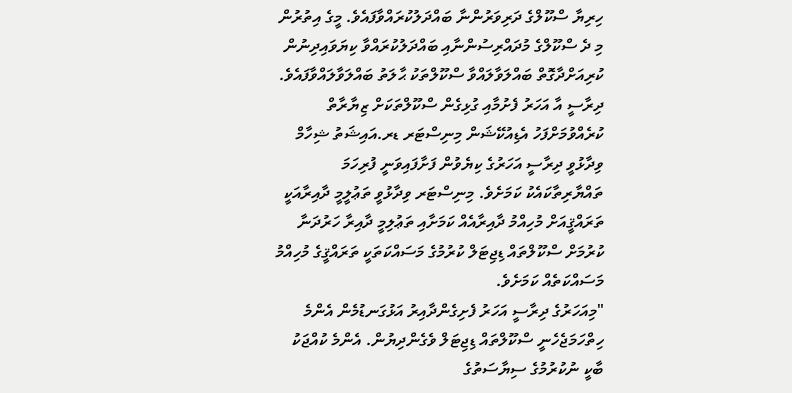ހިރިޔާ ސްކޫލްގެ ދަރިވަރުންނާ ބައްދަލުކުރައްވާފައެވެ. މީގެ އިތުރުން މި ދެ ސްކޫލްގެ މުދައްރިސުންނާއި ބައްދަލުކުރައްވާ ކިޔަވައިދިނުން ކުރިއަށްދާގޮތް ބައްލަވާލައްވާ ސްކޫލްތަކު ޙާލަތު ބައްލަވާލައްވާފައެވެ.
ދިރާސީ އާ އަހަރު ފެށުމާއި ގުޅިގެން ސްކޫލްތަކަށް ޒިޔާރާތް ކުރެއްވުމަށްފަހު އެޑިއުކޭޝަން މިނިސްޓަރ ޑރ.އައިޝަތު ޝިހާމް ވިދާޅުވީ ދިރާސީ އަހަރުގެ ކިޔެވުން ފަށާފައިވަނީ ފުރިހަމަ ތައްޔާރިތާކައެކު ކަމަށެވެ. މިނިސްޓަރ ވިދާޅުވީ ތަޢުލީމީ ދާއިރާއަކީ ތަރައްޤީއަށް މުހިއްމު ދާއިރާއެއް ކަމަށާއި ތަޢުލިމީ ދާއިރާ ހަރުދަނާ ކުރުމަށް ސްކޫލްތައް ޑިޖިޓަލް ކުރުމުގެ މަސައްކަތަކީ ތަރައްޤީގެ މުހިއްމު މަސައްކަތެއް ކަމަށެވެ.
"މިއަހަރުގެ ދިރާސީ އަހަރު ފެށިގެންދާއިރު އަޅުގަނޑުމެން އެންމެ ހިތްހަމަޖެހެނީ ސްކޫލްތައް ޑިޖިޓަލް ވެގެންދިޔުން. އެންމެ ކުއްޖަކު ބާކީ ނުކުރުމުގެ ސިޔާސަތުގެ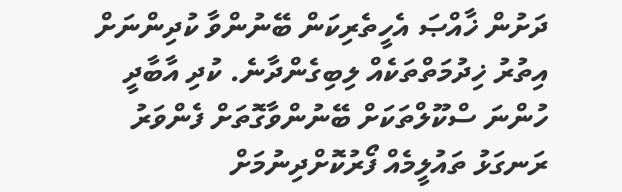ދަށުން ޚާއްޞަ އެހީތެރިކަން ބޭނުންވާ ކުދިންނަށް އިތުރު ޚިދުމަތްތަކެއް ލިބިގެންދާނެ. ކުދި އާބާދީ ހުންނަ ސްކޫލްތަކަށް ބޭނުންވާގޮތަށް ފެންވަރު ރަނގަޅު ތައުލީމެއް ފޯރުކޮށްދިނުމަށް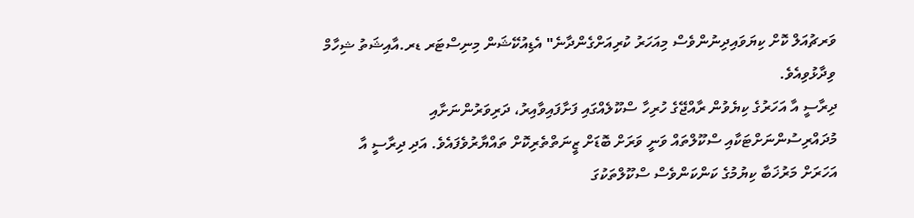ވަރޗުއަލް ކޮށް ކިޔަވައިދިނުންވެސް މިއަހަރު ކުރިއަށްގެންދާނެ" އެޑިއުކޭޝަން މިނިސްޓަރ ޑރ.އާއިޝަތު ޝިހާމް ވިދާޅުވިއެވެ.
ދިރާސީ އާ އަހަރުގެ ކިޔެވުން ރާއްޖޭގެ ހުރިހާ ސްކޫލެއްގައި ފަށާފައިވާއިރު، ދަރިވަރުންނަށާއި މުދައްރިސުންނަށްޓަކާއި ސްކޫލްތައް ވަނީ ވަރަށް ބޮޑަށް ޒީނަތްތެރިކޮށް ތައްޔާރުވެފައެވެ. އަދި ދިރާސީ އާ އަހަރަށް މަރުޚަބާ ކިޔުމުގެ ކަންކަންވެސް ސްކޫލްތަކުގަ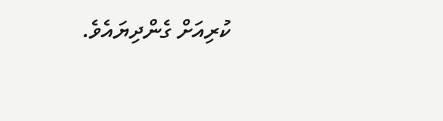ކުރިއަށް ގެންދިޔައެވެ.